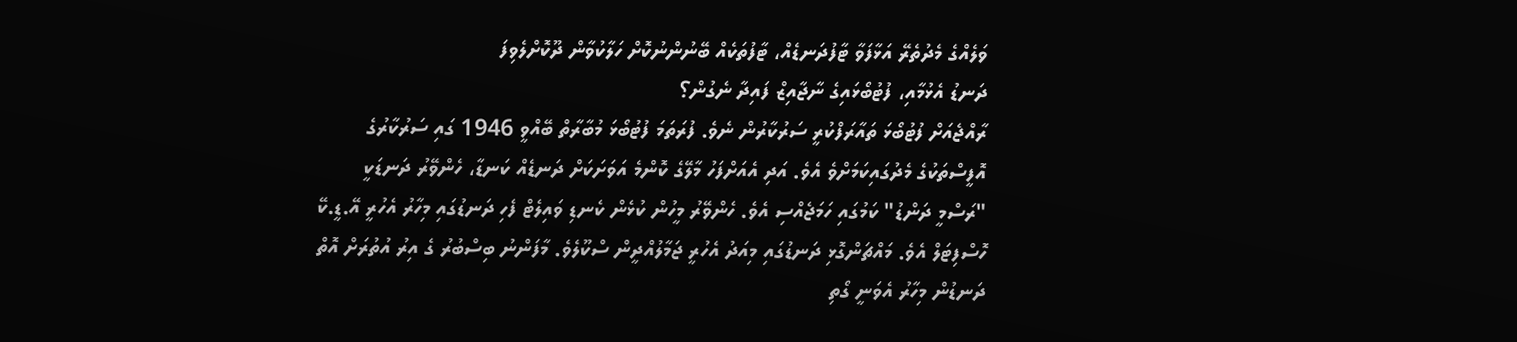ވަލެއްގެ މެދުތެރޭ އަޅާފަވާ ޓާފުދަނޑެއް، ޓާފުތަކެއް ބޭނުންނުކޮށް ހަލާކުވާން ދޫކޮށްލެވިފަ
ދަނޑު އެޅުމާއި، ފުޓުބޯޅައިގެ ނާޖާއިޒް ފައިދާ ނެގުން‌؟‌
ރާއްޖެއަށް ފުޓުބޯޅަ ތައާރަފްކުރީ ސަރުކާރުން ނެވެ. ފުރަތަމަ ފުޓުބޯޅަ މުބާރާތް ބޭއްވީ 1946 ގައި ސަރުކާރުގެ އޮފީސްތަކުގެ މެދުގައިކަމަށްވެ އެވެ. އަދި އެއަށްފަހު މާލޭގެ ކޮންމެ އަވަށަކަށް ދަނޑެއް ކަނޑާ، ހެންވޭރު ދަނޑަކީ "ރަސްމީ ދަންޑު" ކަމުގައި ހަމަޖެއްސި އެވެ. ހެންވޭރު މީހުން ކުޅެން ކެނޑި ވައިލެޓް ފެހި ދަނޑުގައި މިހާރު އެހުރީ އޭ.ޑީ.ކޭ ހޮސްފިޓަލް އެވެ. މައްޗަންގޮޅި ދަނޑުގައި މިއަދު އެހުރީ ޖަމާލުއްދީން ސްކޫލެވެ. މާފަންނު ބިސްބުރު ގެ އިރު އުތުރަށް އޮތް ދަނޑުން މިހާރު އެވަނީ ގޯތި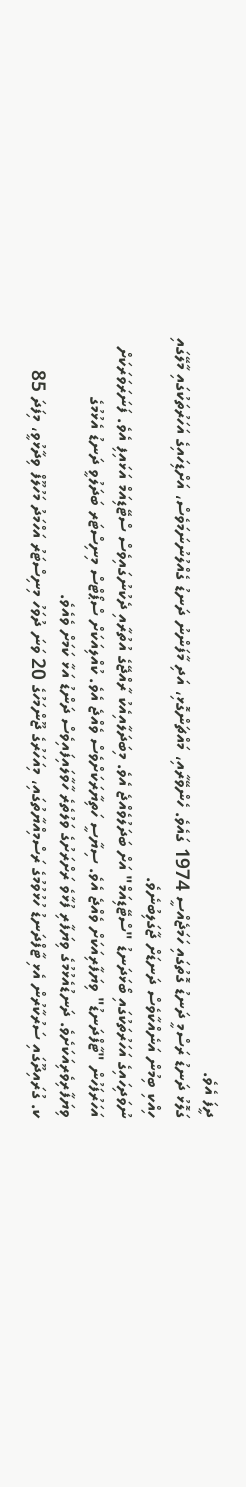ދީފަ އެވެ.
ގަލޮޅު ދަނޑު ރަސްމީ ދަނޑު ގޮތުގައި ހަމަޖެއްސީ 1974 ގައެވެ. ހެންވޭރާއި، މައްޗަންގޮޅި، އަދި މާފަންނު ދަނޑު ގެއްލުނުނަމަވެސް، އަށްޑިހައިގެ އަހަރުތަކުގައި މާލޭގައި ހިއްކި ބިމުން އަނެއްކާވެސް ދަނޑަށް ޖާގަލިބުނެވެ.
ނުވަދިހައިގެ އަހަރުތަކުގައި ބޯޅަދަނޑު "ސްޓޭޑިއަމް" އަށް ބަދަލުވެއްޖެ އެވެ. މިބަދަލާއިއެކު ރާއްޖޭގެ އުތުރާއި ދެކުނުގައިވެސް ސްޓޭޑިއަމް އަޅައިފި އެވެ. ފަނަރަވަރަކަށް އަހަރުފަހުން "ޓާފްދަނޑު" ވިޔަފާރިއަކަށް ވެއްޖެ އެވެ. ސިޔާސީ ހަތިޔާރަކަށްވެސް ވެއްޖެ އެވެ. ކުއްލިއަކަށް ސްޕޯޓްސް މިނިސްޓަރ ބަދަލުވީ ދަނޑު އެޅުމުގެ ވިޔަފާރިވެރިއަކަށެވެ. ދަނޑުއެޅުމުގެ ވިޔަފާރި ފުޅާވެ ރަށްރަށުގެ ވަލުތެރެ ހާވާލައިފައިވެސް ދަންޑު އަޅާ ކަމަށް ވެއެވެ.
ކ. ގުރައިދޫގައި ސަރުކާރުން އެޅި ޓާފްދަނޑު ހުޅުވުމުގެ ރަސްމިއްޔާތުގައި، މިއަހަރުގެ ޖޫންމަހުގެ 20 ވަނަ ދުވަހު މިނިސްޓަރު އަހްމަދު މަހުލޫފް ވިދާޅުވީ، މިފަދަ 85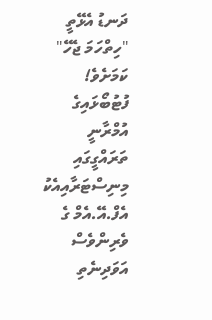ދަނޑު އެޅޭތީ "ހިތްހަމަ ޖެހޭ" ކަމަށެވެ!
ފުޓުބޯޅައިގެ އުމްރާނީ ތަރައްގީގައި މިނިސްޓަރާއިއެކު އެފް.އޭ.އެމް ގެ ވެރިންވެސް އަވަދިނެތި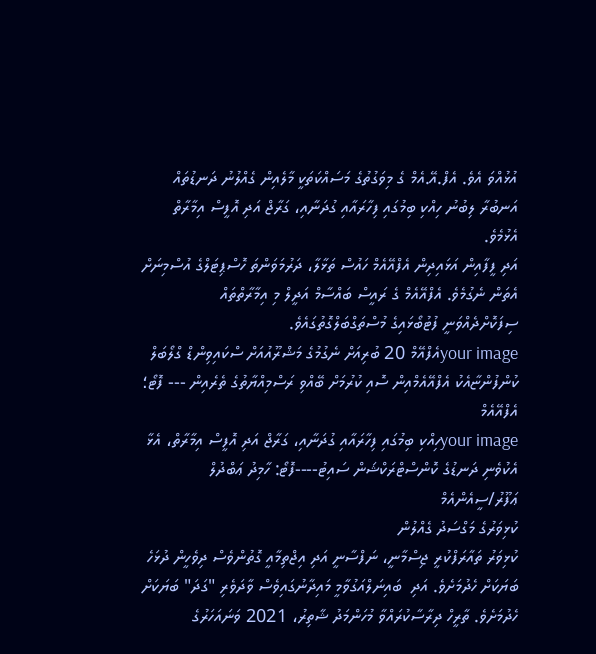އުޅުއްވަ އެވެ. އެފް.އޭ.އެމް ގެ މިވަގުތުގެ މަސައްކަތަކީ މާލެއިން ގެއްލުނު ދަނޑުތައް އަނބުރާ ލިބުނު ހިއްކި ބިމުގައި ފިހާރައާއި ގުދަނާއި، ގަރާޖް އަދި އޮފީސް އިމާރާތް އެޅުމެވެ.
އަދި ފީފާއިން އަޅައިދިން އެފްއޭއެމް ހައުސް ތަޅާލާ، ދަރުމަވަންތަ ހޮސްޕިޓަލްގެ އުސްމިނަށް އެތަން ނެގުމެވެ. އެފްއޭއެމް ގެ ރައީސް ބައްސާމް އަދީލް މި އިމާރާތްތައް ސިފަކޮށްދެއްވަނީ ފުޓުބޯޅައިގެ މުސްތަގްބަލްގޮތުގައެވެ.
your imageއެފްއޭމް 20 ބުރިއަށް ނެގުމުގެ މަޝްރޫއުއަށް ސްކައިވިންޑް ގްލޯބަލް ކުންފުންޏާއެކު އެފްއޭއެމްއިން ސޮއި ކުރުމަށް ބޭއްވި ރަސްމިއްޔާތުގެ ތެރެއިން --- ފޮޓޯ؛ އެފްއޭއެމް
your imageހިއްކި ބިމުގައި ފިހާރައާއި ގުދަނާއި، ގަރާޖް އަދި އޮފީސް އިމާރާތް، އެޅާ އެކުވެނި ދަނޑުގެ ކޮންސްޓްރަކްޝަން ސައިޓު----ފޮޓޯ: ހާމިދު ޢަބްދުލް ޢަފޫރު/ސީއެންއެމް
ކުޅިވަރުގެ މަގްސަދު ގެއްލުން
ކުޅިވަރު ތައާރަފްކުރީ ޖިސްމާނީ، ނަފްސާނީ އަދި އިޖްތިމާއީ ގޮތުންވެސް ދިވެހީން ދުޅަހެ ބަޔަކަށް ހެދުމަށެވެ. އަދި  ބައިނަލްއަގުވާމީ މައިދާނުގައިވެސް ވާދަވެރި "ގަދަ" ބަޔަކަށް ހެދުމަށެވެ. ތާރީހް ދިރާސާކުރައްވާ މުހަންމަދު ޝާތިރު، 2021 ވަނައަހަރުގެ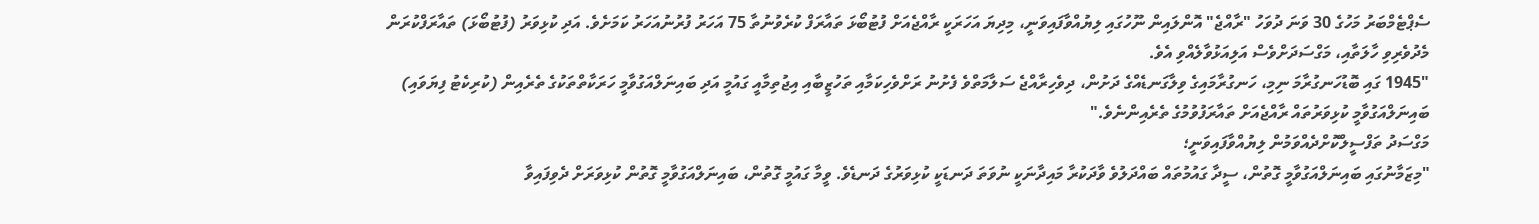ސެޕްޓެމްބަރު މަހުގެ 30 ވަނަ ދުވަހު "ރާއްޖެ" އޮންލައިން ނޫހުގައި ލިޔުއްވާފައިވަނީ، މިދިޔަ އަހަރަކީ ރާއްޖެއަށް ފުޓުބޯޅަ ތައާރަފް ކުރެވުނުތާ 75 އަހަރު ފުރުނުއަހަރު ކަމަށެވެ. އަދި ކުޅިވަރު (ފުޓުބޯޅަ) ތައާރަފްކުރަން މެދުވެރިވި ހާލަތާއި، މަގްސަދަށްވެސް އަލިއަޅުވާލެއްވި އެވެ.
"1945 ގައި ބޮޑުހަނގުރާމަ ނިމި، ހަނގުރާމައިގެ ވިލާގަނޑެއްގެ ދަށުން، ދިވެހިރާއްޖެ ސަލާމަތްވެ ފެށުނު ރަށްވެހިކަމާއި ތަހުޒީބާއި އިޖުތިމާއީ ގައުމީ އަދި ބައިނަލްއަގުވާމީ ހަރަކާތްތަކުގެ ތެރެއިން (ކުރިކެޓު ފިޔަވައި) ބައިނަލްއަގުވާމީ ކުޅިވަރުތައް ރާއްޖެއަށް ތައާރަފުވުމުގެ ތެރެއިންނެވެ."
މަގްސަދު ތަފްސީލްކޮށްދެއްވަމުން ލިޔުއްވާފައިވަނީ؛
"މިޒަމާނުގައި ބައިނަލްއަގުވާމީ ގޮތުން، ސީދާ ގައުމުތައް ބައްދަލުވެ ވާދަކުރާ މައިދާނަކީ ނުވަތަ ދަނޑަކީ ކުޅިވަރުގެ ދަނޑެވެ. ވީމާ ގައުމީ ގޮތުން، ބައިނަލްއަގުވާމީ ގޮތުން ކުޅިވަރަށް ދެވިފައިވާ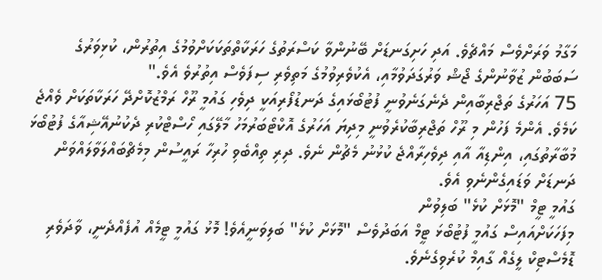މަގާމު ވަރަށްވެސް މައްޗެވެ. އަދި ހަށިގަނޑަށް ބޭނުންވާ ކަސްރަތުގެ ހަރަކާތްތަކަކަށްވުމުގެ އިތުރުން، ކުޅިވަރުގެ ސަބަބުން ޒުވާނުންގެ ޖޯޝް ވަރުގަދަވުމާއި، އެކުވެރިވުމުގެ މަތިވެރި ސިފަވެސް އިތުރުވެ އެވެ."
75 އަހަރުގެ ތަޖްރިބާއިން ދެނެގަނެވުނީ ފުޓުބޯޅައިގެ ދަނޑުފޯރިއަކީ ދިވެހި ގައުމީ ރޫހް ރަމްޒުކޮށްދޭ ހަރަކާތަކަށް ވެއްޖެ ކަމެވެ. އެންމެ ފަހުން މި ރޫހް ތަޖްރިބާކުރެވުނީ މިދިޔަ އަހަރުގެ އޮކްޓޯބަރުމަހު މާލޭގައި ހޯސްޓްކުރި ދެކުނުއޭޝިއާގެ ފުޓުބޯޅަ މުބާރާތުގައި، އިންޑިއާ އާއި ދިވެހިރާއްޖެ ކުޅުނު މެޗުން ނެވެ. ދިރި ތިއްބެވި ހުރިހާ ރައީސުން މިމެޗްބައްލަވާލައްވަން ދަނޑަށް ވަޑައިގެންނެވި އެވެ.
ގައުމީ ޓީމް "މޮޅަށް ކުޅެ" ބަލިވުން
މިފަހަކަށްއައިސް ގައުމީ ފުޓުބޯޅަ ޓީމް އަބަދުވެސް "މޮޅަށް ކުޅެ" ބަލިވަނީއެވެ! މޮޅު ގައުމީ ޓީމެއް އުފެއްދެނީ، ވާދަވެރި ޑޮމެސްޓިކް ލީގެއް ގާއިމް ކުރެވިގެނެވެ.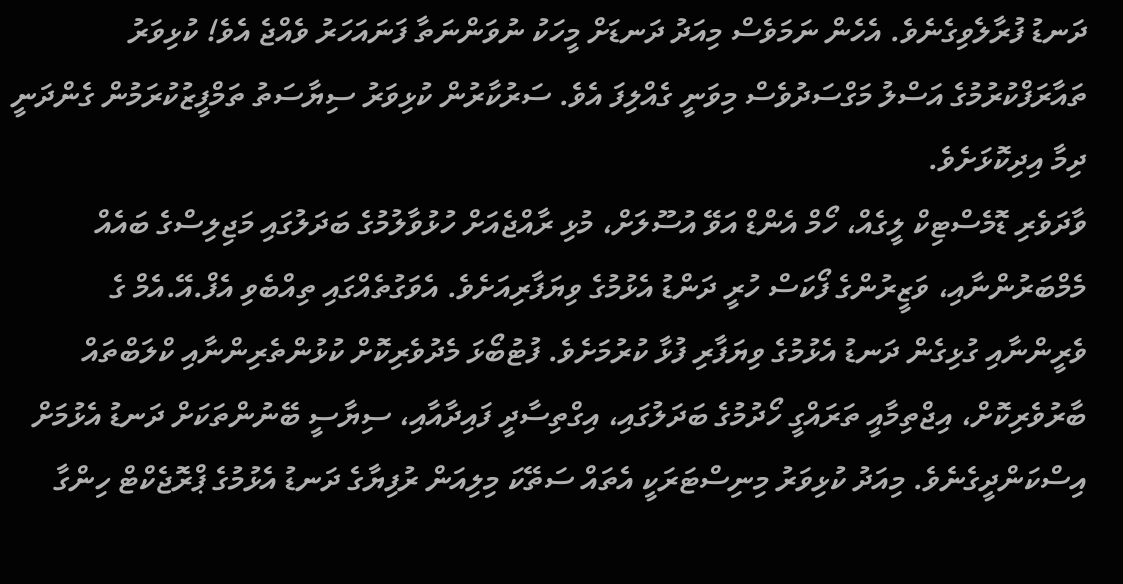ދަނޑު ފުރާލެވިގެނެވެ. އެހެން ނަމަވެސް މިއަދު ދަނޑަށް މީހަކު ނުވަންނަތާ ފަނައަހަރު ވެއްޖެ އެވެ! ކުޅިވަރު ތައާރަފްކުރުމުގެ އަސްލު މަގްސަދުވެސް މިވަނީ ގެއްލިފަ އެވެ. ސަރުކާރުން ކުޅިވަރު ސިޔާސަތު ތަމްފީޒުކުރަމުން ގެންދަނީ ދިމާ އިދިކޮޅަށެވެ.
ވާދަވެރި ޑޮމެސްޓިކް ލީގެއް، ހޯމް އެންޑް އަވޭ އުސޫލަށް، މުޅި ރާއްޖެއަށް ހުޅުވާލުމުގެ ބަދަލުގައި މަޖިލިސްގެ ބައެއް މެމްބަރުންނާއި، ވަޒީރުންގެ ފޯކަސް ހުރީ ދަންޑު އެޅުމުގެ ވިޔަފާރިއަށެވެ. އެވަގުތެއްގައި ތިއްބެވި އެފް.އޭ.އެމް ގެ ވެރީންނާއި ގުޅިގެން ދަނޑު އެޅުމުގެ ވިޔަފާރި ފުޅާ ކުރުމަށެވެ. ފުޓުބޯޅަ މެދުވެރިކޮށް ކުޅުންތެރިންނާއި ކްލަބްތައް ބާރުވެރިކޮށް، އިޖްތިމާއީ ތަރައްގީ ހޯދުމުގެ ބަދަލުގައި، އިގްތިސާދީ ފައިދާއާއި، ސިޔާސީ ބޭނުންތަކަށް ދަނޑު އެޅުމަށް އިސްކަންދީގެނެވެ. މިއަދު ކުޅިވަރު މިނިސްޓަރަކީ އެތައް ސަތޭކަ މިލިއަން ރުފިޔާގެ ދަނޑު އެޅުމުގެ ޕްރޮޖެކްޓް ހިންގާ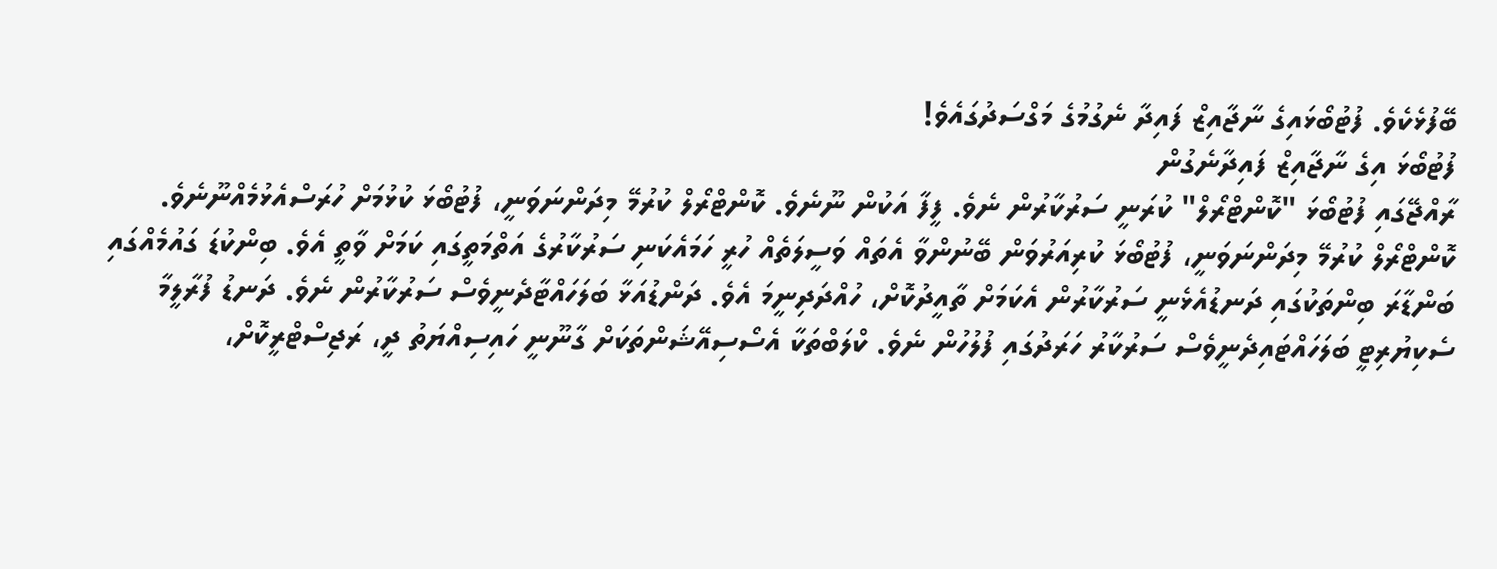ބޭފުޅެކެވެ. ފުޓުބޯޅައިގެ ނާޖާއިޒް ފައިދާ ނެގުމުގެ މަގްސަދުގައެވެ!
ފުޓުބޯޅަ އިގެ ނާޖާއިޒް ފައިދާނެގުން
ރާއްޖޭގައި ފުޓުބޯޅަ "ކޮންޓްރޯލް" ކުރަނީ ސަރުކާރުން ނެވެ. ފީފާ އަކުން ނޫނެވެ. ކޮންޓްރޯލް ކުރުމޭ މިދަންނަވަނީ، ފުޓުބޯޅަ ކުޅުމަށް ހުރަސްއެޅުމެއްނޫނެވެ. ކޮންޓްރޯލް ކުރުމޭ މިދަންނަވަނީ، ފުޓުބޯޅަ ކުރިއަރުވަން ބޭނުންވާ އެތައް ވަސީލަތެއް ހުރީ ހަމައެކަނި ސަރުކާރުގެ އަތްމަތީގައި ކަމަށް ވާތީ އެވެ. ބިންކުޑަ ގައުމެއްގައި ބަންޑާރަ ބިންތަކުގައި ދަނޑުއެޅެނީ ސަރުކާރުން އެކަމަށް ތާއީދުކޮށް، ހުއްދަދިނީމަ އެވެ. ދަންޑުއަޅާ ބަލަހައްޓާދެނީވެސް ސަރުކާރުން ނެވެ. ދަނޑު ފުރާލީމާ ސެކިޔުރިޓީ ބަލަހައްޓައިދެނީވެސް ސަރުކާރު ހަރަދުގައި ފުލުހުން ނެވެ. ކްލަބްތަކާ އެސޯސިއޭޝަންތަކަށް ގާނޫނީ ހައިސިއްޔަތު ދީ، ރަޖިސްޓްރީކޮށް،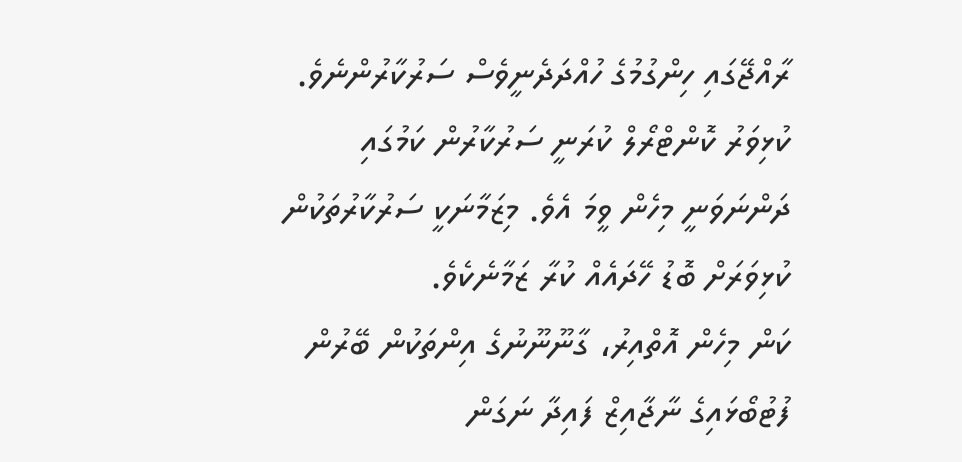ރާއްޖޭގައި ހިންގުމުގެ ހުއްދަދެނީވެސް ސަރުކާރުންނެވެ. ކުޅިވަރު ކޮންޓްރޯލް ކުރަނީ ސަރުކާރުން ކަމުގައި ދަންނަވަނީ މިހެން ވީމަ އެވެ. މިޒަމާނަކީ ސަރުކާރުތަކުން ކުޅިވަރަށް ބޮޑު ހޭދައެއް ކުރާ ޒަމާނެކެވެ.
ކަން މިހެން އޮތްއިރު، ގާނޫނޫނުގެ އިންތަކުން ބޭރުން ފުޓުބޯޅައިގެ ނާޖާއިޒް ފައިދާ ނަގަން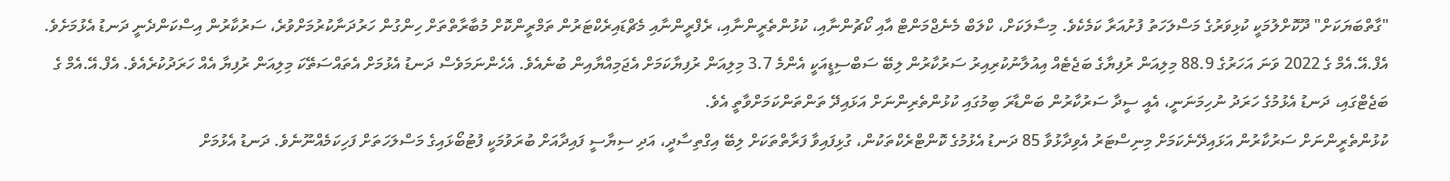"ގާތްބަޔަކަށް" ދޫކޮށްލުމަކީ ކުޅިވަރުގެ މަސްލަހަތު ފުށުއަރާ ކަމެކެވެ. މިސާލަކަށް، ކްލަބް މެނެޖްމަންޓް އާއި ކޯޗުންނާއި، ކުޅުންތެރީންނާއި، ރެފްރީންނާއި މެޗްޑައިރެކްޓަރުން ތަމްރީންކޮށް މުބާރާތްތަށް ހިންގުން ހަރުދަނާކުރުމަށްވުރެ، ސަރުކާރުން އިސްކަންދެނީ ދަނޑު އެޅުމަށެވެ. އެފް.އޭ.އެމް ގެ 2022 ވަނަ އަހަރުގެ 88.9 މިލިއަން ރުފިޔާގެ ބަޖެޓެއް އިއުލާނުކުރިއިރު ސަރުކާރުން ލިބޭ ސަބްސިޑީއަކީ އެންމެ 3.7 މިލިއަން ރުފިޔާކަމަށް އެޖަމިއްޔާއިން ބުނެއެވެ. އެހެންނަމަވެސް ދަނޑު އެޅުމަށް އެތައްސަތޭކަ މިލިއަން ރުފިޔާ އެއް ހަރަދުކުރެއެވެ. އެފް.އޭ.އެމް ގެ ބަޖެޓްގައި، ދަނޑު އެޅުމުގެ ހަރަދު ނުހިމަނަނީ، އެއީ ސީދާ ސަރުކާރުން ބަންޑާރަ ބިމުގައި ކުޅުންތެރިންނަށް އަޅައިދޭ ތަންތަންކަމަށްވާތީ އެވެ.
ކުޅުންތެރީންނަށް ސަރުކާރުން އަޅައިދޭނެކަމަށް މިނިސްޓަރު އެވިދާޅުވާ 85 ދަނޑު އެޅުމުގެ ކޮންޓްރެކްތަކުން، ގުޅިފައިވާ ފަރާތްތަކަށް ލިބޭ އިގްތިސާދީ، އަދި ސިޔާސީ ފައިދާއަށް ބުރަވުމަކީ ފުޓުބޯޅައިގެ މަސްލަހަތަށް ފަހިކަމެއްނޫނެވެ. ދަނޑު އެޅުމަށް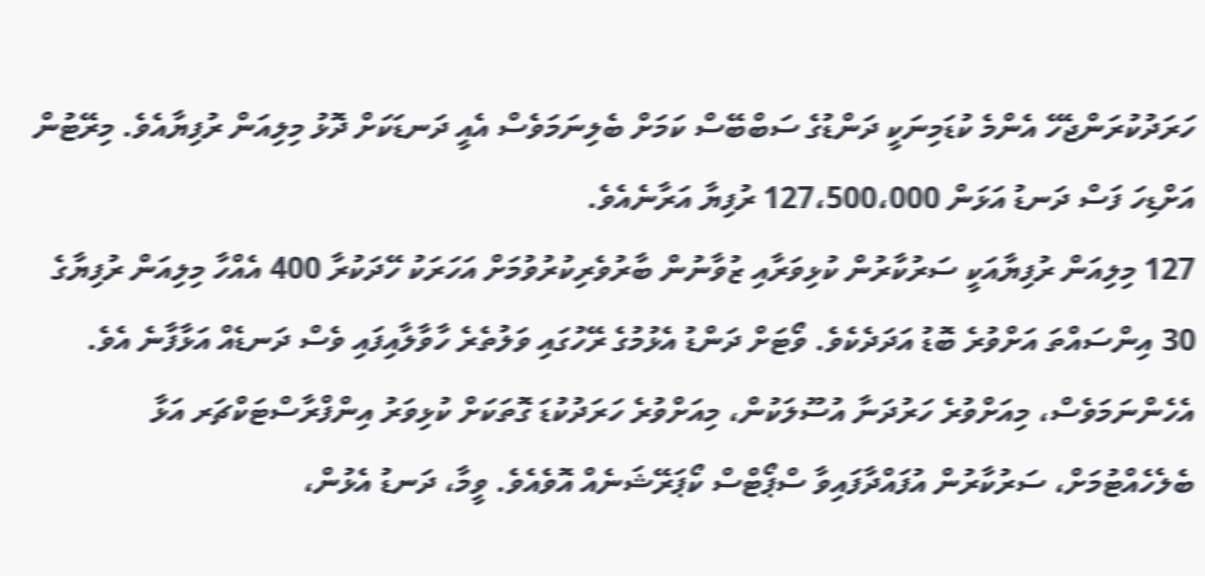ހަރަދުކުރަންޖެހޭ އެންމެ ކުޑަމިނަކީ ދަންޑުގެ ސަބްބޭސް ކަމަށް ބެލިނަމަވެސް އެއީ ދަނޑަކަށް ދޮޅު މިލިއަން ރުފިޔާއެވެ. މިރޭޓުން އަށްޑިހަ ފަސް ދަނޑު އަޅަން 127،500،000 ރުފިޔާ އަރާނެއެވެ.
127 މިލިއަން ރުފިޔާއަކީ ސަރުކާރުން ކުޅިވަރާއި ޒުވާނުން ބާރުވެރިކުރުވުމަށް އަހަރަކު ހޭދަކުރާ 400 އެއްހާ މިލިއަން ރުފިޔާގެ 30 އިންސައްތަ އަށްވުރެ ބޮޑު އަދަދެކެވެ. ވޯޓަށް ދަންޑު އެޅުމުގެ ރޭހުގައި ވަލުތެރެ ހާވާލާއިފައި ވެސް ދަނޑެއް އަޅާފާނެ އެވެ. އެހެންނަމަވެސް، މިއަށްވުރެ ހަރުދަނާ އުސޫލަކުން، މިއަށްވުރެ ހަރަދުކުޑަ ގޮތަކަށް ކުޅިވަރު އިންފްރާސްޓަކްޗަރ އަޅާ ބެލެހެއްޓުމަށް، ސަރުކާރުން އުފައްދާފައިވާ ސްޕޯޓްސް ކޯޕަރޭޝަނެއް އޮވެއެވެ. ވީމާ، ދަނޑު އެޅުން،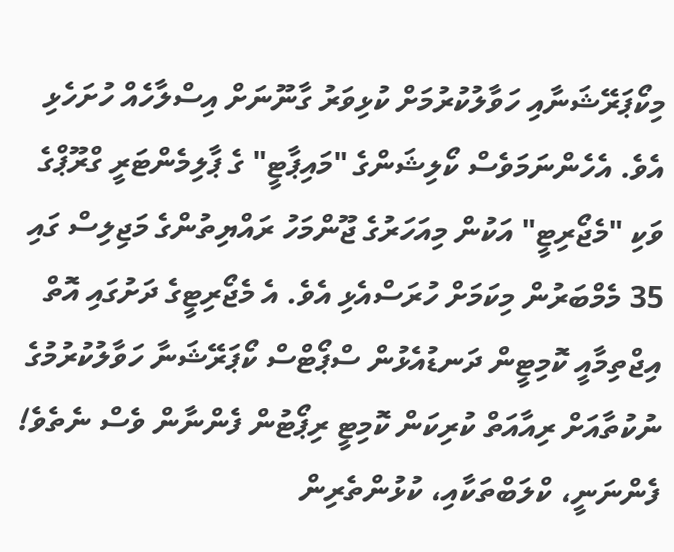މިކޯޕަރޭޝަނާއި ހަވާލުކުރުމަށް ކުޅިވަރު ގާނޫނަށް އިސްލާހެއް ހުށަހެޅި އެވެ. އެހެންނަމަވެސް ކޯލިޝަންގެ "މައިޕާޓީ" ގެ ޕާލިމެންޓަރީ ގްރޫޕްގެ ވަކި "މެޖޯރިޓީ" އަކުން މިއަހަރުގެ ޖޫންމަހު ރައްޔިތުންގެ މަޖިލިސް ގައި 35 މެމްބަރުން މިކަމަށް ހުރަސްއެޅި އެވެ. އެ މެޖޯރިޓީގެ ދަށުގައި އޮތް އިޖްތިމާއީ ކޮމިޓީން ދަނޑުއެޅުން ސްޕޯޓްސް ކޯޕަރޭޝަނާ ހަވާލުކުރުމުގެ ނުކުތާއަށް ރިއާއަތް ކުރިކަން ކޮމިޓީ ރިޕޯޓުން ފެންނާން ވެސް ނެތެވެ! ފެންނަނީ، ކްލަބްތަކާއި، ކުޅުންތެރިން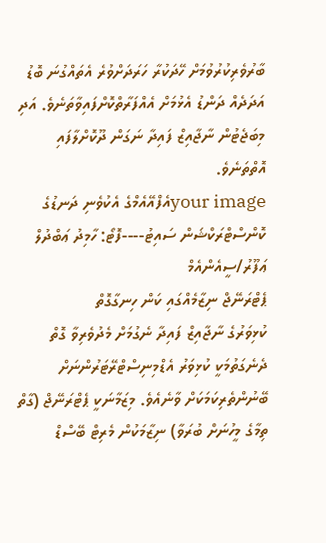ބާރުވެރިކުރުވުމަށް ހޭދަކުރާ ހަރަދަށްވުރެ އެތައްގުނަ ބޮޑު އަދަދެއް ދަންޑު އެޅުމަށް އެއްފަރާތްކޮށްފައިވާތަނެވެ. އަދި މިބަޖެޓުން ނާޖާއިޒް ފައިދާ ނަގަން ދޫކޮށްލާފައި އޮތްތަނެވެ.
your imageއެފްއޭއެމްގެ އެކުވެނި ދަނޑުގެ ކޮންސްޓްރަކްޝަން ސައިޓު----ފޮޓޯ: ހާމިދު ޢަބްދުލް ޢަފޫރު/ސީއެންއެމް
ޕެޓްރަނޭޖް ނިޒާމެއްގައި ކަން ހިނގާގޮތް
ކުޅިވަރުގެ ނާޖާއިޒް ފައިދާ ނެގުމަށް މެދުވެރިވާ ގޮތް ދެނެގަތުމަކީ ކުޅިވަރު އެޑްމިނިސްޓްރޭޓަރުންނަށް ބޭނުންތެރިކަމަކަށް ވާނެއެވެ. މިޒަމާނަކީ ޕެޓްރަނޭޖް (ގާތް ތިމާގެ މީހުނަށް ބުރަވާ) ނިޒާމަކުން މެރިޓް ބޭސްޑް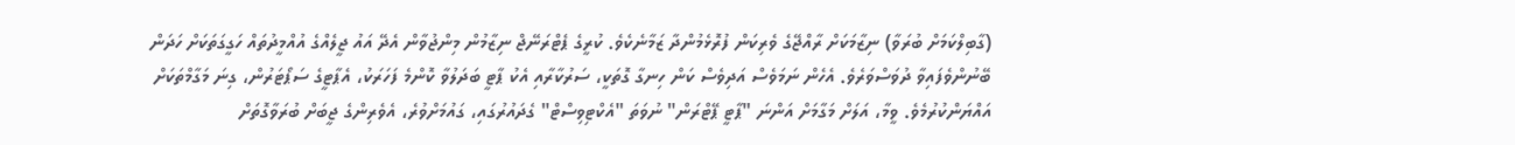(ގާބިލްކަމަށް ބުރަވާ) ނިޒާމަކަށް ރާއްޖޭގެ ވެރިކަން ފުރޮޅެމުންދާ ޒަމާނެކެވެ. ކުރީގެ ޕެޓްރަނޭޖް ނިޒާމުން މިންޖުވާން އެދޭ އައު ޖީލެއްގެ އުއްމީދުތައް ހަގީގަތަކަށް ހަދަން ބޭނުންވެފައިވާ ދުވަސްވަރެވެ. އެހެން ނަމަވެސް އަދިވެސް ކަން ހިނގާ ގޮތަކީ، ސަރުކާރާއި އެކު ޕާޓީ ބަދަލުވާ ކޮންމެ ފަހަރަކު، އެޕާޓީގެ ސަޕޯޓަރުން، ގިނަ މަގާމްތަކަށް އައްޔަންކުރުމެވެ. ވީމާ، އަލަށް މަގާމަށް އަންނަ "ޕާޓީ ޕޭޓްރަން" ނުވަތަ "އެކްޓިވިސްޓް" ގެދައުރުގައި، ގައުމަށްވުރެ، އެވެރިންގެ ޖީބަށް ބުރަވާގޮތަށް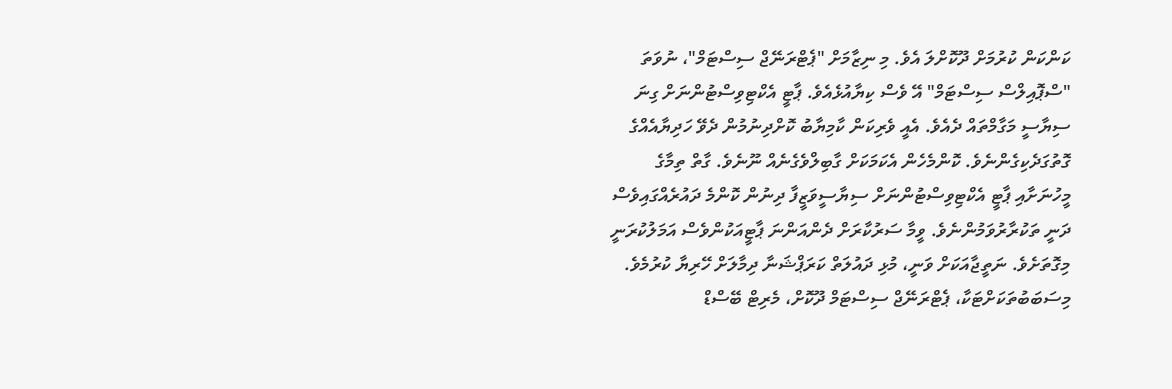ކަންކަން ކުރުމަށް ދޫކޮށްލަ އެވެ. މި ނިޒާމަށް "ޕެޓްރަނޭޖް ސިސްޓަމް"، ނުވަތަ "ސްޕޮއިލްސް ސިސްޓަމް" އޭ ވެސް ކިޔާއުޅެއެވެ. ޕާޓީ އެކްޓިވިސްޓުންނަށް ގިނަ ސިޔާސީ މަގާމްތައް ދެއެވެ. އެއީ ވެރިކަން ކާމިޔާބު ކޮށްދިނުމުން ދެވޭ ހަދިޔާއެއްގެ ގޮތުގަދެކިގެންނެވެ. ކޮންމެހެން އެކަމަކަށް ގާބިލްވެގެނެއް ނޫނެވެ. ގާތް ތިމާގެ މީހުނަށާއި ޕާޓީ އެކްޓިވިސްޓުންނަށް ސިޔާސީވަޒީފާ ދިނުން ކޮންމެ ދައުރެއްގައިވެސް ދަނީ ތަކުރާރުވަމުންނެވެ. ވީމާ ސަރުކާރަށް ދެންއަންނަ ޕާޓީއަކުންވެސް އަމަލުކުރަނީ މިގޮތަށެވެ. ނަތީޖާއަކަށް ވަނީ، މުޅި ދައުލަތް ކަރަޕްޝަނާ ދިމާލަށް ހޭރިޔާ ކުރުމެވެ. މިސަބަބުތަކަށްޓަކާ، ޕެޓްރަނޭޖް ސިސްޓަމް ދޫކޮށް، މެރިޓް ބޭސްޑް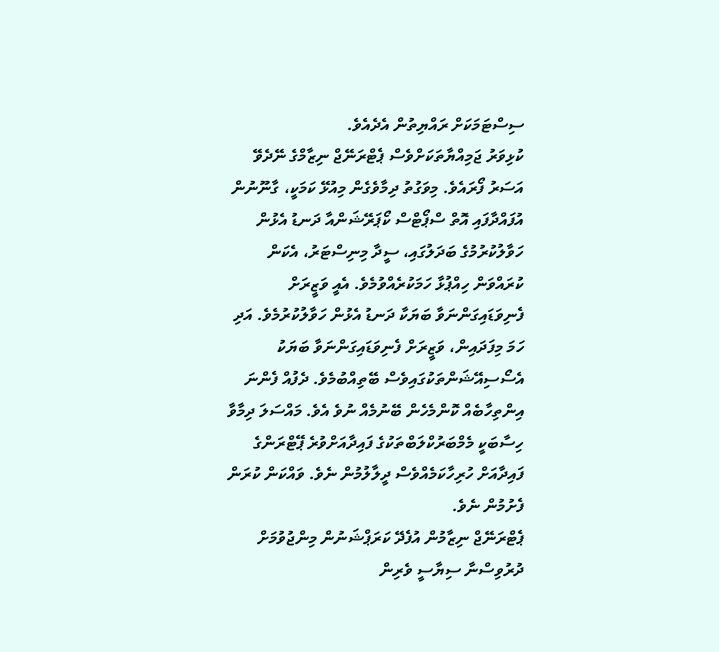ސިސްޓަމަކަށް ރައްޔިތުން އެދެއެވެ.
ކުޅިވަރު ޖަމިއްޔާތަކަށްވެސް ޕެޓްރަނޭޖް ނިޒާމްގެ ނޭދެވޭ އަސަރު ފޯރައެވެ. މިވަގުތު ދިމާވެގެން މިއުޅޭ ކަމަކީ، ގާނޫނުން އުފައްދާފައި އޮތް ސްޕޯޓްސް ކޯޕަރޭޝަންއާ ދަނޑު އެޅުން ހަވާލުކުރުމުގެ ބަދަލުގައި، ސީދާ މިނިސްޓަރު، އެކަން ކުރައްވަން ހިއްޕުޅާ ހަމަކުރެއްވުމެވެ. އެއީ ވަޒީރަށް ފެނިވަޑައިގަންނަވާ ބަޔަކާ ދަނޑު އެޅުން ހަވާލުކުރުމެވެ. އަދި ހަމަ މިފަދައިން، ވަޒީރަށް ފެނިވަޑައިގަންނަވާ ބަޔަކު އެސޯސިއޭޝަންތަކުގައިވެސް ބޭތިއްބުމެވެ. ދެފުއް ފެންނަ އިންތިހާބެއް ކޮންމެހެން ބޭނުމެއް ނުވެ އެވެ. މައްސަލަ ދިމާވާ ހިސާބަކީ މެމްބަރުކްލަބްތަކުގެ ފައިދާއަށްވުރެ ޕޭޓްރަންގެ ފައިދާއަށް ހުރިހާކަމެއްވެސް ދީލާލުމުން ނެވެ. ވައްކަން ކުރަން ފެށުމުން ނެވެ.
ޕެޓްރަނޭޖް ނިޒާމުން އުފެދޭ ކަރަޕްޝަނުން މިންޖުވުމަށް ދުރުވިސްނާ ސިޔާސީ ވެރިން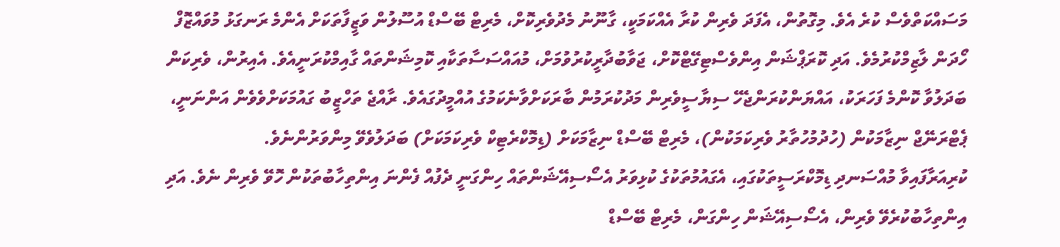މަސައްކަތްވެސް ކުރެ އެވެ. މިގޮތުން، އެފަދަ ވެރިން ކުރާ އެއްކަމަކީ، ގާނޫނު މެދުވެރިކޮށް، މެރިޓް ބޭސްޑް އުސޫލުން ވަޒީފާތަކަށް އެންމެ ރަނގަޅު މުވައްޒޮފް ހޯދަން ލާޒިމްކުރުމެވެ. އަދި ކޮރަޕްޝަން އިންވެސްޓިގޭޓްކޮށް، ޖަވާބުދާރީކުރުވުމަށް، މުއައްސަސާތަކާއި ކޮމިޝަންތައް ގާއިމްކުރަނީއެވެ. އެއިރުން، ވެރިކަން ބަދަލުވާ ކޮންމެ ފަހަރަކު، އައްޔަންކުރަންޖެހޭ ސިޔާސީވެރިން މަދުކުރަމުން ބާރަކަށްވާނެކަމުގެ އުއްމީދުގައެވެ. ރާއްޖެ ތަހްޒީބު ގައުމަކަށްވެވެން އަންނަނީ، ޕެޓްރަނޭޖް ނިޒާމަކުން (ހުދުމުހުތާރު ވެރިކަމަކުން)، މެރިޓް ބޭސްޑް ނިޒާމަކަށް (ޑިމޮކްރެޓިކް ވެރިކަމަކަށް) ބަދަލުވެވޭ މިންވަރުންނެވެ.
ކުރިއަރާފައިވާ މުއްސަނދި ޑިމޮކްރަސީތަކުގައި، އެގައުމުތަކުގެ ކުޅިވަރު އެސޯސިއޭޝަންތައް ހިންގަނީ ދެފުއް ފެންނަ އިންތިހާބުތަކުން ހޮވޭ ވެރިން ނެވެ. އަދި އިންތިހާބުކުރެވޭ ވެރިން، އެސޯސިއޭޝަން ހިންގަން، މެރިޓް ބޭސްޑް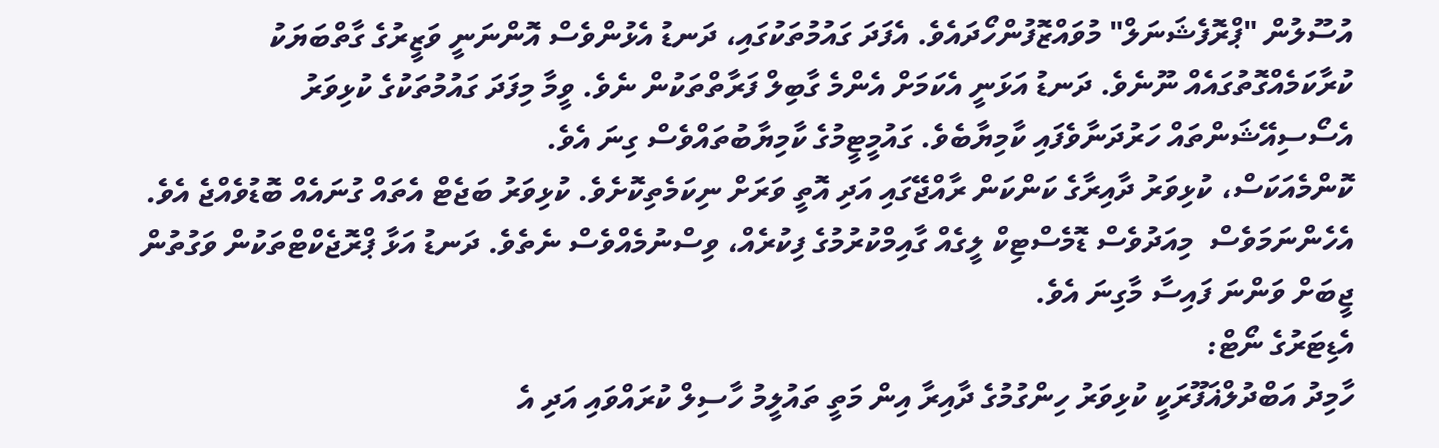އުސޫލުން "ޕްރޮފެޝަނަލް" މުވައްޒޮފުންހޯދައެވެ. އެފަދަ ގައުމުތަކުގައި، ދަނޑު އެޅުންވެސް އޮންނަނީ ވަޒީރުގެ ގާތްބަޔަކު ކުރާކަމެއްގޮތުގައެއް ނޫނެވެ. ދަނޑު އަޅަނީ އެކަމަށް އެންމެ ގާބިލް ފަރާތްތަކުން ނެވެ. ވީމާ މިފަދަ ގައުމުތަކުގެ ކުޅިވަރު އެސޯސިއޭޝަންތައް ހަރުދަނާވެފައި ކާމިޔާބެވެ. ގައުމީޓީމުގެ ކާމިޔާބުތައްވެސް ގިނަ އެވެ.
ކޮންމެއަކަސް، ކުޅިވަރު ދާއިރާގެ ކަންކަން ރާއްޖޭގައި އަދި އޮތީ ވަރަށް ނިކަމެތިކޮށެވެ. ކުޅިވަރު ބަޖެޓް އެތައް ގުނައެއް ބޮޑުވެއްޖެ އެވެ. އެހެންނަމަވެސް  މިއަދުވެސް ޑޮމެސްޓިކް ލީގެއް ގާއިމްކުރުމުގެ ފިކުރެއް، ވިސްނުމެއްވެސް ނެތެވެ. ދަނޑު އަޅާ ޕްރޮޖެކްޓްތަކުން ވަގުތުން ޖީބަށް ވަންނަ ފައިސާ މާގިނަ އެވެ.
އެޑިޓަރުގެ ނޯޓް:
ހާމިދު އަބްދުލްޣަފޫރަކީ ކުޅިވަރު ހިންގުމުގެ ދާއިރާ އިން މަތީ ތައުލީމު ހާސިލް ކުރައްވައި އަދި އެ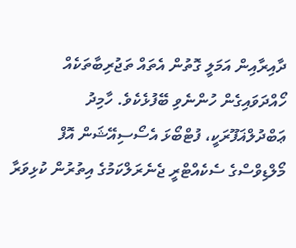ދާއިރާއިން އަމަލީ ގޮތުން އެތައް ތަޖުރިބާތަކެއް ހޯއްދަވައިގެން ހުންނެވި ބޭފުޅެކެވެ. ހާމިދު ޢަބްދުލްޣަފޫރަކީ، ފުޓްބޯޅަ އެސޯސިއޭޝަން އޮފް މޯލްޑިވްސްގެ ސެކެއްޓްރީ ޖެނެރަލްކަމުގެ އިތުރުން ކުޅިވަރާ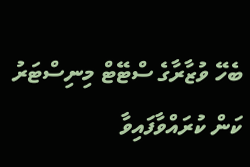ބެހޭ ވުޒާރާގެ ސްޓޭޓް މިނިސްޓަރު ކަން ކުރައްވާފައިވާ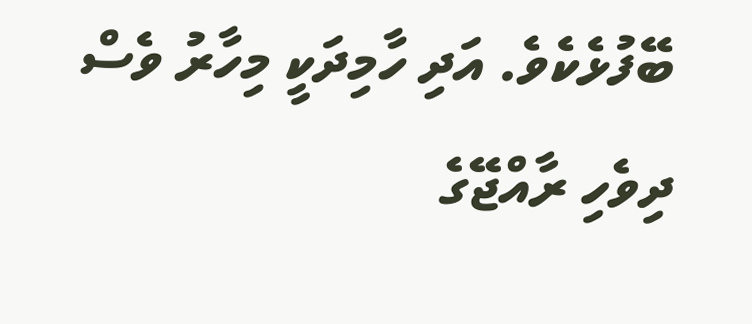ބޭފުޅެކެވެ. އަދި ހާމިދަކީ މިހާރު ވެސް ދިވެހި ރާއްޖޭގެ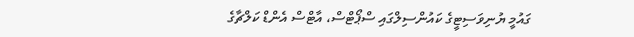ގައުމީ ޔުނިވަސިޓީގެ ކައުންސިލްގައި ސްޕޯޓްސް، އާޓްސް އެންޑް ކަލްޗާގެ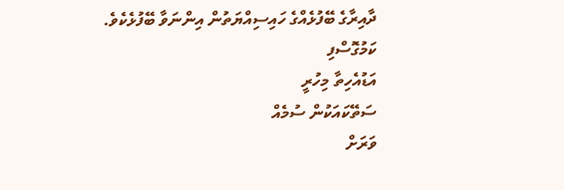ދާއިރާގެ ބޭފުޅެއްގެ ހައިސިއްޔަތުން އިންނަވާ ބޭފުޅެކެވެ.
ކަމުގޮސްފި
އަޑުއެހިތާ މިހުރީ
ސަތޭކައަކުން ސުމެއް
ވަރަށް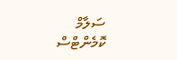ސަލާމް
ކޮމެންޓްސް